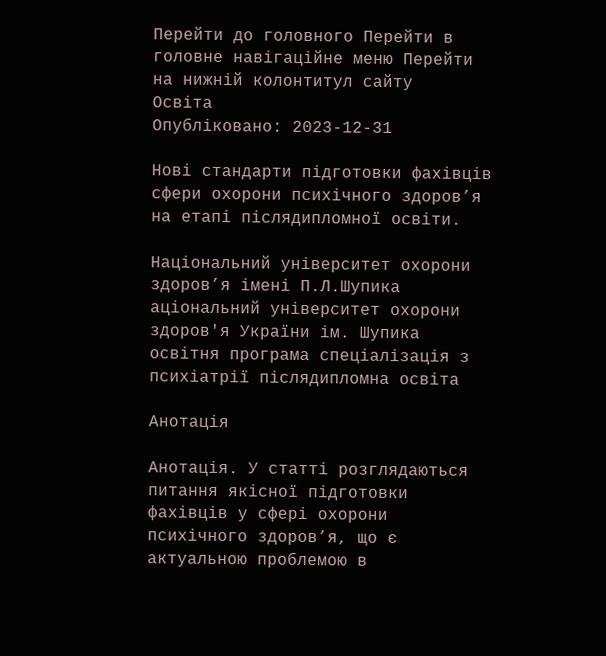Перейти до головного Перейти в головне навігаційне меню Перейти на нижній колонтитул сайту
Освіта
Опубліковано: 2023-12-31

Нові стандарти підготовки фахівців сфери охорони психічного здоров’я на етапі післядипломної освіти.

Національний університет охорони здоров’я імені П.Л.Шупика
аціональний університет охорони здоров'я України ім. Шупика
освітня програма спеціалізація з психіатрії післядипломна освіта

Анотація

Анотація. У статті розглядаються питання якісної підготовки фахівців у сфері охорони психічного здоров’я, що є актуальною проблемою в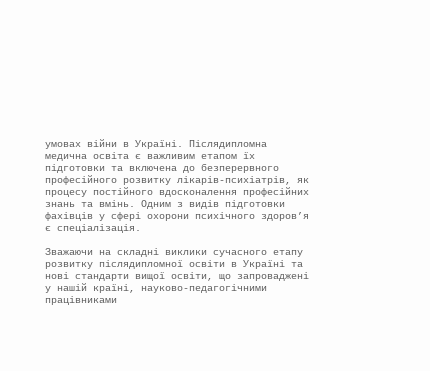умовах війни в Україні. Післядипломна медична освіта є важливим етапом їх підготовки та включена до безперервного професійного розвитку лікарів-психіатрів, як процесу постійного вдосконалення професійних знань та вмінь. Одним з видів підготовки фахівців у сфері охорони психічного здоров’я є спеціалізація.

Зважаючи на складні виклики сучасного етапу розвитку післядипломної освіти в Україні та нові стандарти вищої освіти, що запроваджені у нашій країні, науково-педагогічними працівниками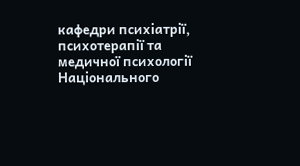кафедри психіатрії, психотерапії та медичної психології Національного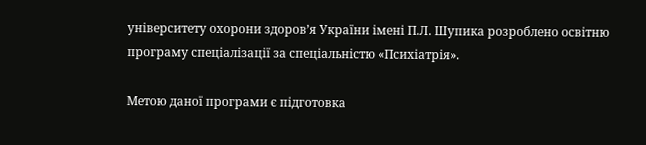університету охорони здоров’я України імені П.Л. Шупика розроблено освітню програму спеціалізації за спеціальністю «Психіатрія».

Метою даної програми є підготовка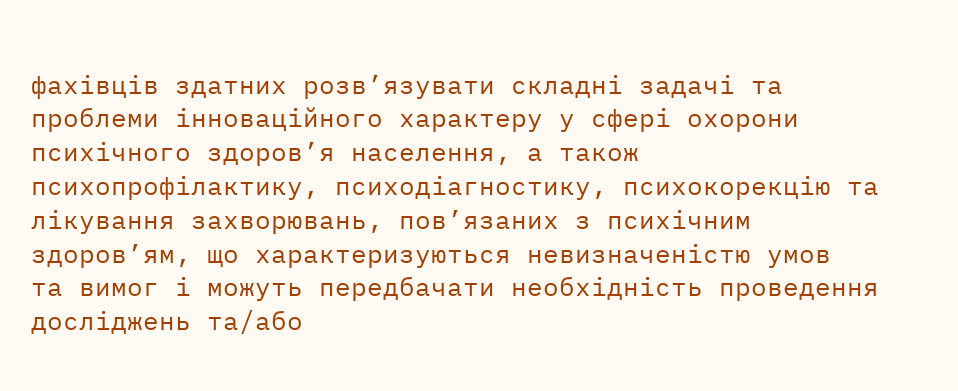фахівців здатних розв’язувати складні задачі та проблеми інноваційного характеру у сфері охорони психічного здоров’я населення, а також психопрофілактику, психодіагностику, психокорекцію та лікування захворювань, пов’язаних з психічним здоров’ям, що характеризуються невизначеністю умов  та вимог і можуть передбачати необхідність проведення досліджень та/або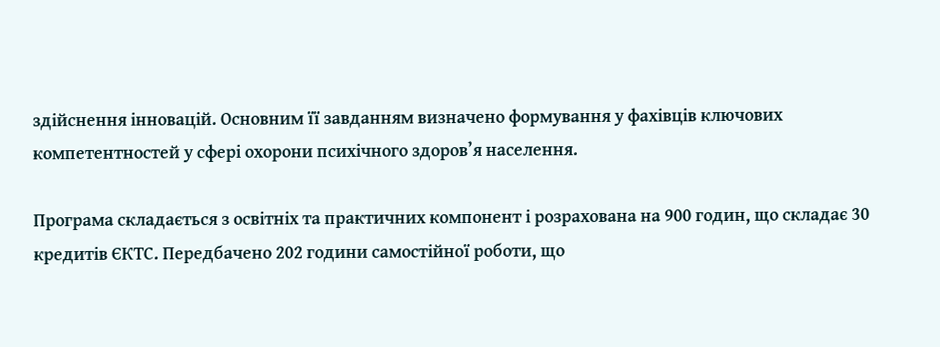здійснення інновацій. Основним її завданням визначено формування у фахівців ключових компетентностей у сфері охорони психічного здоров’я населення.

Програма складається з освітніх та практичних компонент і розрахована на 900 годин, що складає 30 кредитів ЄКТС. Передбачено 202 години самостійної роботи, що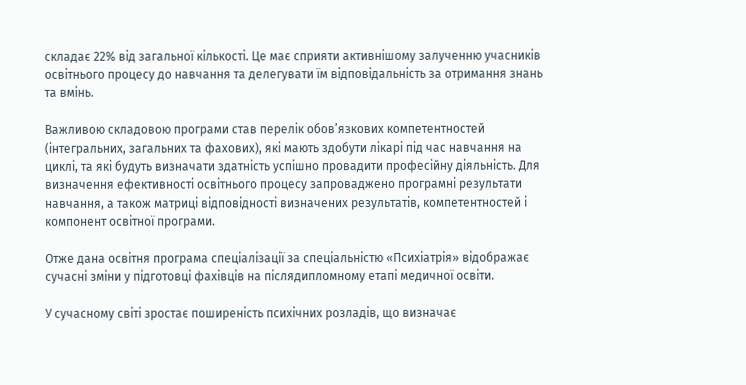складає 22% від загальної кількості. Це має сприяти активнішому залученню учасників освітнього процесу до навчання та делегувати їм відповідальність за отримання знань та вмінь.

Важливою складовою програми став перелік обов’язкових компетентностей (інтегральних, загальних та фахових), які мають здобути лікарі під час навчання на циклі, та які будуть визначати здатність успішно провадити професійну діяльність. Для визначення ефективності освітнього процесу запроваджено програмні результати навчання, а також матриці відповідності визначених результатів, компетентностей і компонент освітної програми.

Отже дана освітня програма спеціалізації за спеціальністю «Психіатрія» відображає сучасні зміни у підготовці фахівців на післядипломному етапі медичної освіти.

У сучасному світі зростає поширеність психічних розладів, що визначає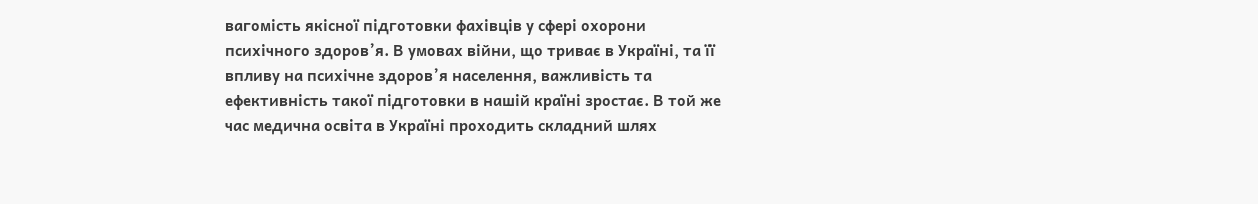вагомість якісної підготовки фахівців у сфері охорони психічного здоров’я. В умовах війни, що триває в Україні, та її впливу на психічне здоров’я населення, важливість та ефективність такої підготовки в нашій країні зростає. В той же час медична освіта в Україні проходить складний шлях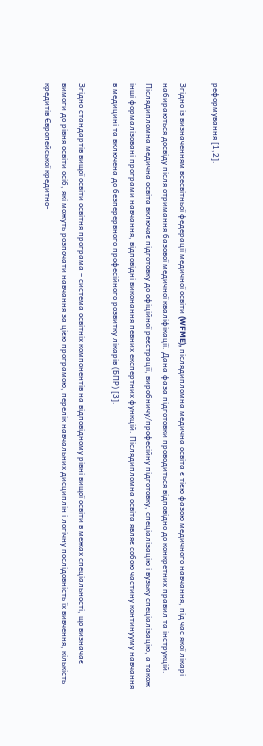реформування [1,2].

Згідно із визначенням всесвітньої федерації медичної освіти (WFME), післядипломна медична освіта є тією фазою медичного навчання, під час якої лікарі набираються досвіду після отримання базової медичної кваліфікації. Дана фаза підготовки проводиться відповідно до конкретних правил та інструкцій. Післядипломна медична освіта включає підготовку до офіційної реєстрації, виробничу/професійну підготовку, спеціалізацію і вузьку спеціалізацію, а також інші формалізовані програми навчання, відповідні виконання певних експертних функцій. Післядипломна освіта являє собою частину континууму навчання в медицині та включена до безперервного професійного розвитку лікарів (БПР) [3].

Згідно стандартів вищої освіти освітня програма – система освітніх компонентів на відповідному рівні вищої освіти в межах спеціальності, що визначає вимоги до рівня освіти осіб, які можуть розпочати навчання за цією програмою, перелік навчальних дисциплін і логічну послідовність їх вивчення, кількість кредитів Європейської кредитно-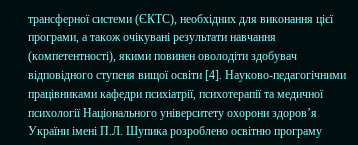трансферної системи (ЄКТС), необхідних для виконання цієї програми, а також очікувані результати навчання (компетентності), якими повинен оволодіти здобувач відповідного ступеня вищої освіти [4]. Науково-педагогічними працівниками кафедри психіатрії, психотерапії та медичної психології Національного університету охорони здоров’я України імені П.Л. Шупика розроблено освітню програму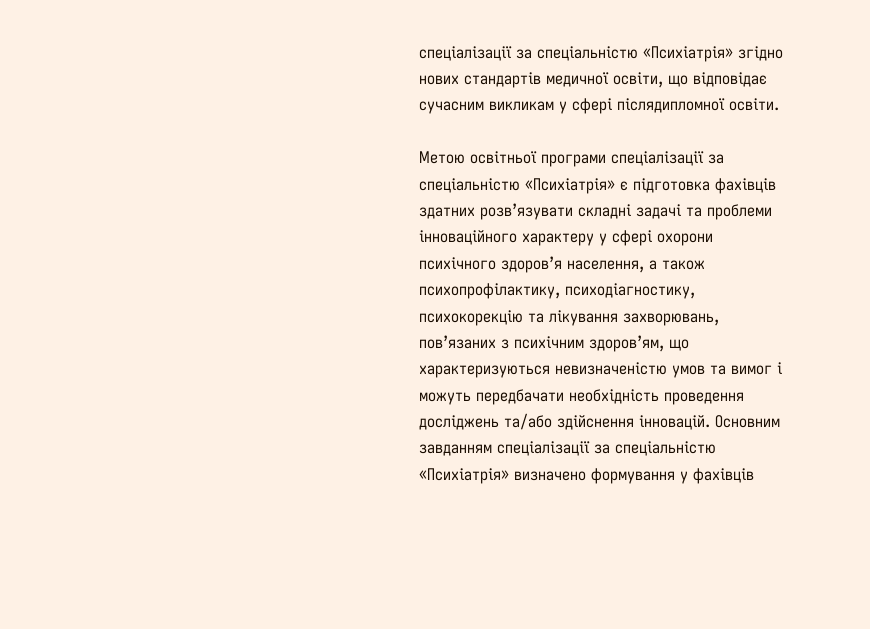спеціалізації за спеціальністю «Психіатрія» згідно нових стандартів медичної освіти, що відповідає сучасним викликам у сфері післядипломної освіти.

Метою освітньої програми спеціалізації за спеціальністю «Психіатрія» є підготовка фахівців здатних розв’язувати складні задачі та проблеми інноваційного характеру у сфері охорони психічного здоров’я населення, а також психопрофілактику, психодіагностику, психокорекцію та лікування захворювань, пов’язаних з психічним здоров’ям, що характеризуються невизначеністю умов та вимог і можуть передбачати необхідність проведення досліджень та/або здійснення інновацій. Основним завданням спеціалізації за спеціальністю «Психіатрія» визначено формування у фахівців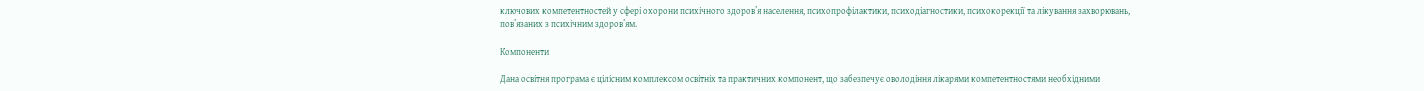ключових компетентностей у сфері охорони психічного здоров’я населення, психопрофілактики, психодіагностики, психокорекції та лікування захворювань, пов’язаних з психічним здоров’ям.

Компоненти

Дана освітня програма є цілісним комплексом освітніх та практичних компонент, що забезпечує оволодіння лікарями компетентностями необхідними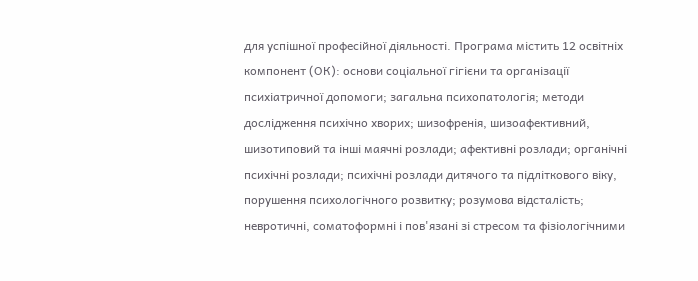для успішної професійної діяльності. Програма містить 12 освітніх компонент (ОК): основи соціальної гігієни та організації психіатричної допомоги; загальна психопатологія; методи дослідження психічно хворих; шизофренія, шизоафективний, шизотиповий та інші маячні розлади; афективні розлади; органічні психічні розлади; психічні розлади дитячого та підліткового віку, порушення психологічного розвитку; розумова відсталість; невротичні, соматоформні і пов'язані зі стресом та фізіологічними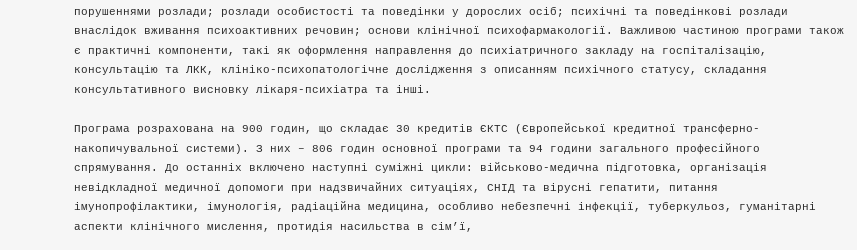порушеннями розлади; розлади особистості та поведінки у дорослих осіб; психічні та поведінкові розлади внаслідок вживання психоактивних речовин; основи клінічної психофармакології. Важливою частиною програми також є практичні компоненти, такі як оформлення направлення до психіатричного закладу на госпіталізацію, консультацію та ЛКК, клініко-психопатологічне дослідження з описанням психічного статусу, складання консультативного висновку лікаря-психіатра та інші.

Програма розрахована на 900 годин, що складає 30 кредитів ЄКТС (Європейської кредитної трансферно-накопичувальної системи). З них – 806 годин основної програми та 94 години загального професійного спрямування. До останніх включено наступні суміжні цикли: військово-медична підготовка, організація невідкладної медичної допомоги при надзвичайних ситуаціях, СНІД та вірусні гепатити, питання імунопрофілактики, імунологія, радіаційна медицина, особливо небезпечні інфекції, туберкульоз, гуманітарні аспекти клінічного мислення, протидія насильства в сім’ї,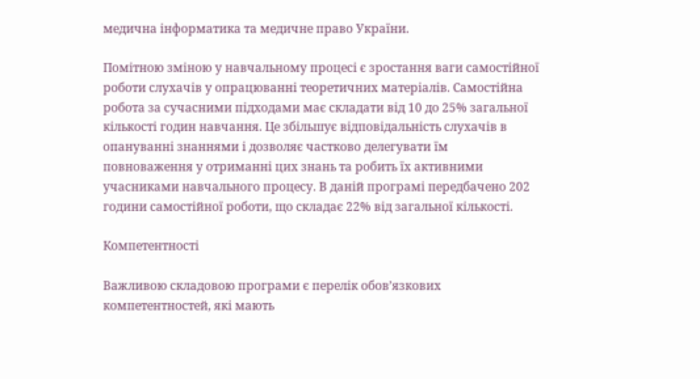медична інформатика та медичне право України.

Помітною зміною у навчальному процесі є зростання ваги самостійної роботи слухачів у опрацюванні теоретичних матеріалів. Самостійна робота за сучасними підходами має складати від 10 до 25% загальної кількості годин навчання. Це збільшує відповідальність слухачів в опануванні знаннями і дозволяє частково делегувати їм повноваження у отриманні цих знань та робить їх активними учасниками навчального процесу. В даній програмі передбачено 202 години самостійної роботи, що складає 22% від загальної кількості.

Компетентності

Важливою складовою програми є перелік обов’язкових компетентностей, які мають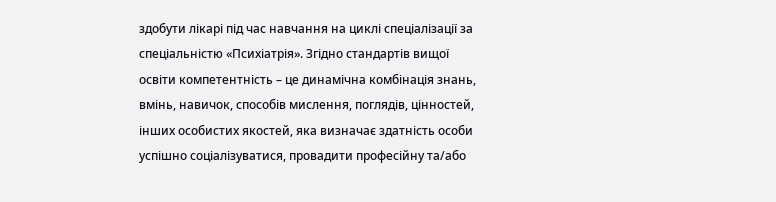здобути лікарі під час навчання на циклі спеціалізації за спеціальністю «Психіатрія». Згідно стандартів вищої освіти компетентність – це динамічна комбінація знань, вмінь, навичок, способів мислення, поглядів, цінностей, інших особистих якостей, яка визначає здатність особи успішно соціалізуватися, провадити професійну та/або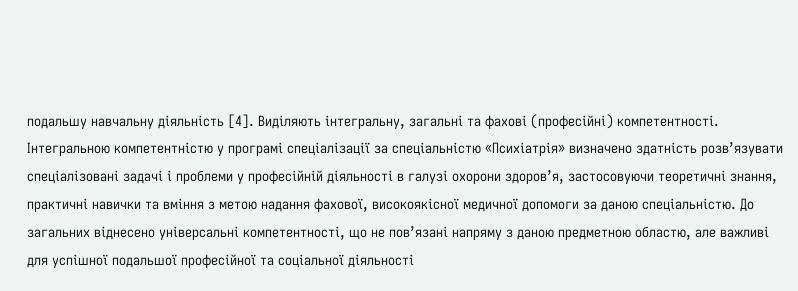подальшу навчальну діяльність [4]. Виділяють інтегральну, загальні та фахові (професійні) компетентності. Інтегральною компетентністю у програмі спеціалізації за спеціальністю «Психіатрія» визначено здатність розв’язувати спеціалізовані задачі і проблеми у професійній діяльності в галузі охорони здоров’я, застосовуючи теоретичні знання, практичні навички та вміння з метою надання фахової, високоякісної медичної допомоги за даною спеціальністю. До загальних віднесено універсальні компетентності, що не пов’язані напряму з даною предметною областю, але важливі для успішної подальшої професійної та соціальної діяльності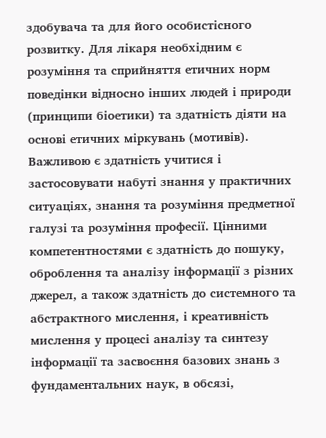здобувача та для його особистісного розвитку. Для лікаря необхідним є розуміння та сприйняття етичних норм поведінки відносно інших людей і природи (принципи біоетики) та здатність діяти на основі етичних міркувань (мотивів). Важливою є здатність учитися і застосовувати набуті знання у практичних ситуаціях, знання та розуміння предметної галузі та розуміння професії. Цінними компетентностями є здатність до пошуку, оброблення та аналізу інформації з різних джерел, а також здатність до системного та абстрактного мислення, і креативність мислення у процесі аналізу та синтезу інформації та засвоєння базових знань з фундаментальних наук, в обсязі,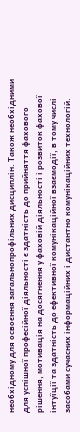необхідному для освоєння загальнопрофільних дисциплін. Також необхідними для успішної професійної діяльності є здатність до прийняття фахового рішення, мотивація на досягнення у фаховій діяльності і розвиток фахової інтуїції та здатність до ефективної комунікаційної взаємодії, в тому числі засобами сучасних інформаційних і дистантно комунікаційних технологій.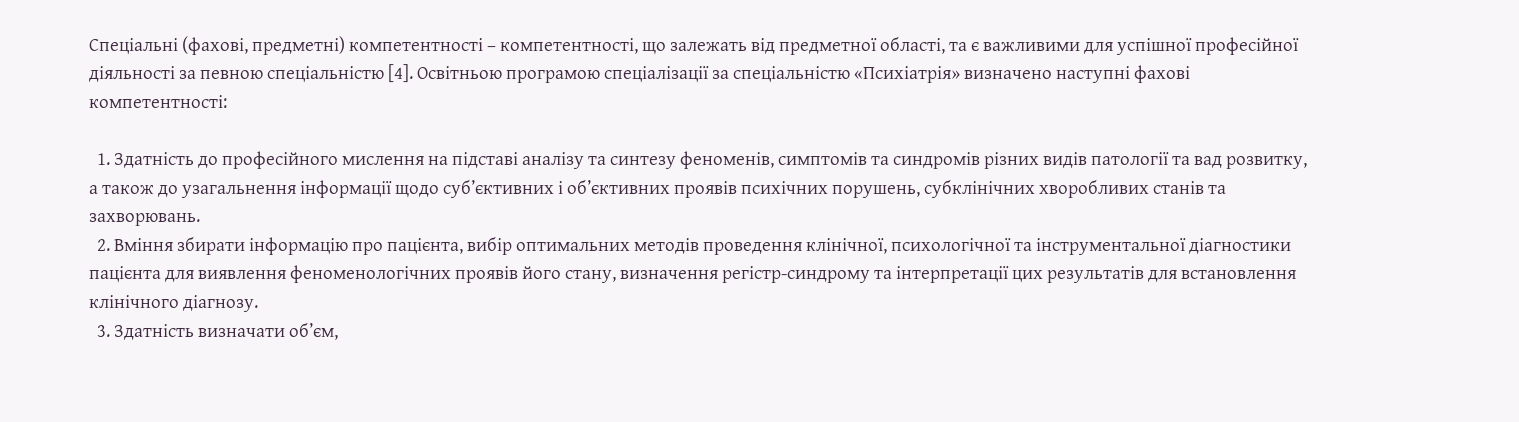Спеціальні (фахові, предметні) компетентності – компетентності, що залежать від предметної області, та є важливими для успішної професійної діяльності за певною спеціальністю [4]. Освітньою програмою спеціалізації за спеціальністю «Психіатрія» визначено наступні фахові компетентності:

  1. Здатність до професійного мислення на підставі аналізу та синтезу феноменів, симптомів та синдромів різних видів патології та вад розвитку, а також до узагальнення інформації щодо суб’єктивних і об’єктивних проявів психічних порушень, субклінічних хворобливих станів та захворювань.
  2. Вміння збирати інформацію про пацієнта, вибір оптимальних методів проведення клінічної, психологічної та інструментальної діагностики пацієнта для виявлення феноменологічних проявів його стану, визначення регістр-синдрому та інтерпретації цих результатів для встановлення клінічного діагнозу.
  3. Здатність визначати об’єм,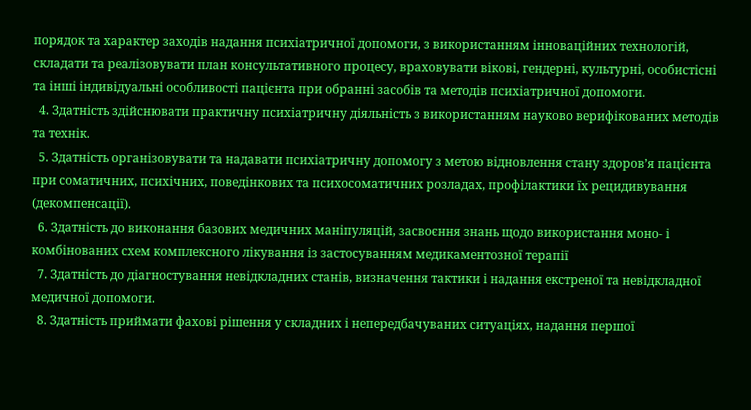порядок та характер заходів надання психіатричної допомоги, з використанням інноваційних технологій, складати та реалізовувати план консультативного процесу, враховувати вікові, гендерні, культурні, особистісні та інші індивідуальні особливості пацієнта при обранні засобів та методів психіатричної допомоги.
  4. Здатність здійснювати практичну психіатричну діяльність з використанням науково верифікованих методів та технік.
  5. Здатність організовувати та надавати психіатричну допомогу з метою відновлення стану здоров’я пацієнта при соматичних, психічних, поведінкових та психосоматичних розладах, профілактики їх рецидивування (декомпенсації).
  6. Здатність до виконання базових медичних маніпуляцій, засвоєння знань щодо використання моно- і комбінованих схем комплексного лікування із застосуванням медикаментозної терапії
  7. Здатність до діагностування невідкладних станів, визначення тактики і надання екстреної та невідкладної медичної допомоги.
  8. Здатність приймати фахові рішення у складних і непередбачуваних ситуаціях, надання першої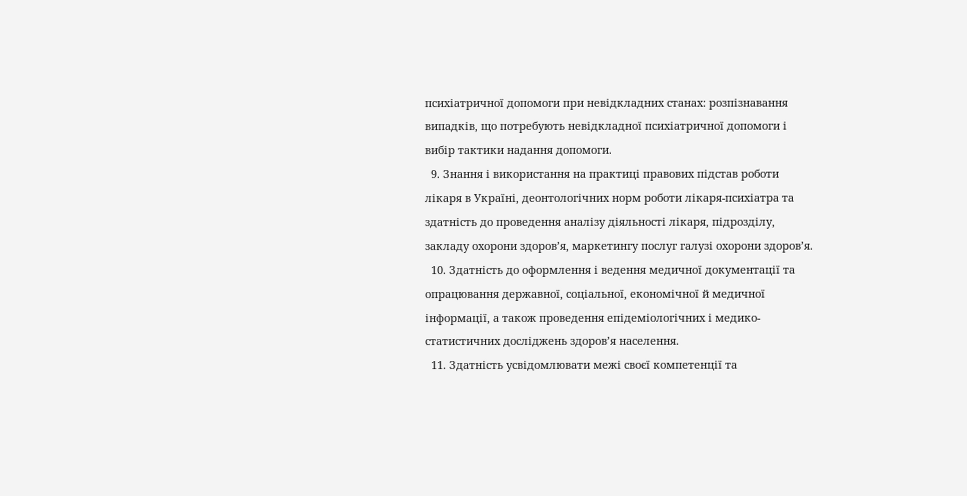психіатричної допомоги при невідкладних станах: розпізнавання випадків, що потребують невідкладної психіатричної допомоги і вибір тактики надання допомоги.
  9. Знання і використання на практиці правових підстав роботи лікаря в Україні, деонтологічних норм роботи лікаря-психіатра та здатність до проведення аналізу діяльності лікаря, підрозділу, закладу охорони здоров’я, маркетингу послуг галузі охорони здоров’я.
  10. Здатність до оформлення і ведення медичної документації та опрацювання державної, соціальної, економічної й медичної інформації, а також проведення епідеміологічних і медико-статистичних досліджень здоров’я населення.
  11. Здатність усвідомлювати межі своєї компетенції та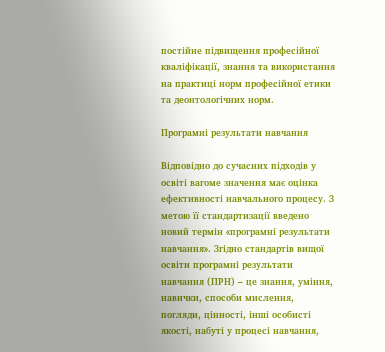постійне підвищення професійної кваліфікації, знання та використання на практиці норм професійної етики та деонтологічних норм.

Програмні результати навчання

Відповідно до сучасних підходів у освіті вагоме значення має оцінка ефективності навчального процесу. З метою її стандартизації введено новий термін «програмні результати навчання». Згідно стандартів вищої освіти програмні результати навчання (ПРН) – це знання, уміння, навички, способи мислення, погляди, цінності, інші особисті якості, набуті у процесі навчання,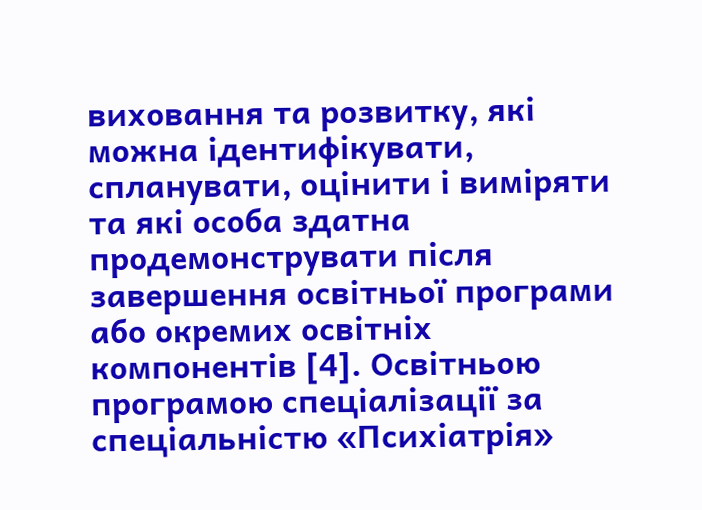виховання та розвитку, які можна ідентифікувати, спланувати, оцінити і виміряти та які особа здатна продемонструвати після завершення освітньої програми або окремих освітніх компонентів [4]. Освітньою програмою спеціалізації за спеціальністю «Психіатрія»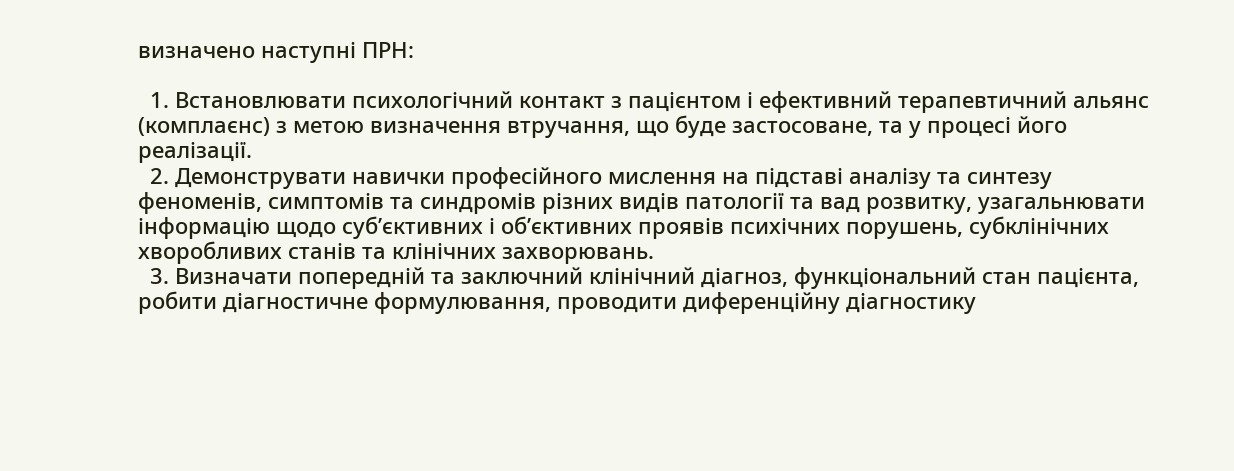визначено наступні ПРН:

  1. Встановлювати психологічний контакт з пацієнтом і ефективний терапевтичний альянс (комплаєнс) з метою визначення втручання, що буде застосоване, та у процесі його реалізації.
  2. Демонструвати навички професійного мислення на підставі аналізу та синтезу феноменів, симптомів та синдромів різних видів патології та вад розвитку, узагальнювати інформацію щодо суб’єктивних і об’єктивних проявів психічних порушень, субклінічних хворобливих станів та клінічних захворювань.
  3. Визначати попередній та заключний клінічний діагноз, функціональний стан пацієнта, робити діагностичне формулювання, проводити диференційну діагностику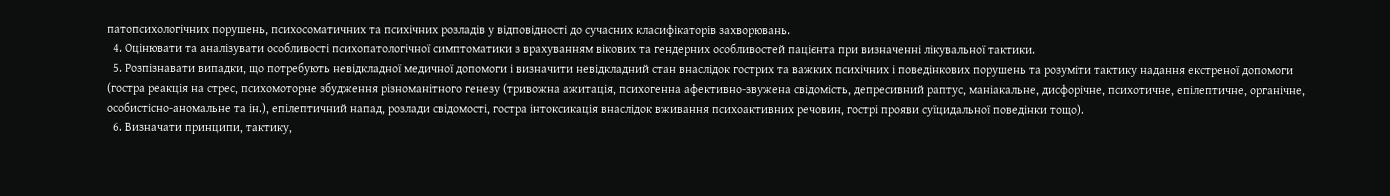патопсихологічних порушень, психосоматичних та психічних розладів у відповідності до сучасних класифікаторів захворювань.
  4. Оцінювати та аналізувати особливості психопатологічної симптоматики з врахуванням вікових та гендерних особливостей пацієнта при визначенні лікувальної тактики.
  5. Розпізнавати випадки, що потребують невідкладної медичної допомоги і визначити невідкладний стан внаслідок гострих та важких психічних і поведінкових порушень та розуміти тактику надання екстреної допомоги (гостра реакція на стрес, психомоторне збудження різноманітного генезу (тривожна ажитація, психогенна афективно-звужена свідомість, депресивний раптус, маніакальне, дисфорічне, психотичне, епілептичне, органічне, особистісно-аномальне та ін.), епілептичний напад, розлади свідомості, гостра інтоксикація внаслідок вживання психоактивних речовин, гострі прояви суїцидальної поведінки тощо).
  6. Визначати принципи, тактику,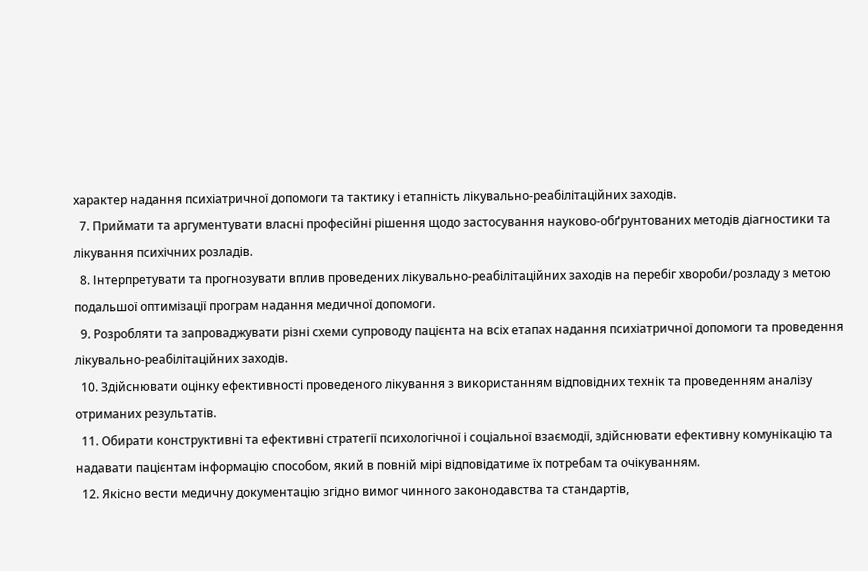характер надання психіатричної допомоги та тактику і етапність лікувально-реабілітаційних заходів.
  7. Приймати та аргументувати власні професійні рішення щодо застосування науково-обґрунтованих методів діагностики та лікування психічних розладів.
  8. Інтерпретувати та прогнозувати вплив проведених лікувально-реабілітаційних заходів на перебіг хвороби/розладу з метою подальшої оптимізації програм надання медичної допомоги.
  9. Розробляти та запроваджувати різні схеми супроводу пацієнта на всіх етапах надання психіатричної допомоги та проведення лікувально-реабілітаційних заходів.
  10. Здійснювати оцінку ефективності проведеного лікування з використанням відповідних технік та проведенням аналізу отриманих результатів.
  11. Обирати конструктивні та ефективні стратегії психологічної і соціальної взаємодії, здійснювати ефективну комунікацію та надавати пацієнтам інформацію способом, який в повній мірі відповідатиме їх потребам та очікуванням.
  12. Якісно вести медичну документацію згідно вимог чинного законодавства та стандартів,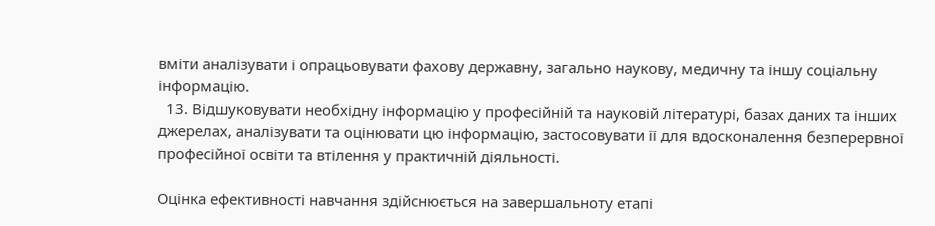вміти аналізувати і опрацьовувати фахову державну, загально наукову, медичну та іншу соціальну інформацію.
  13. Відшуковувати необхідну інформацію у професійній та науковій літературі, базах даних та інших джерелах, аналізувати та оцінювати цю інформацію, застосовувати її для вдосконалення безперервної професійної освіти та втілення у практичній діяльності.

Оцінка ефективності навчання здійснюється на завершальноту етапі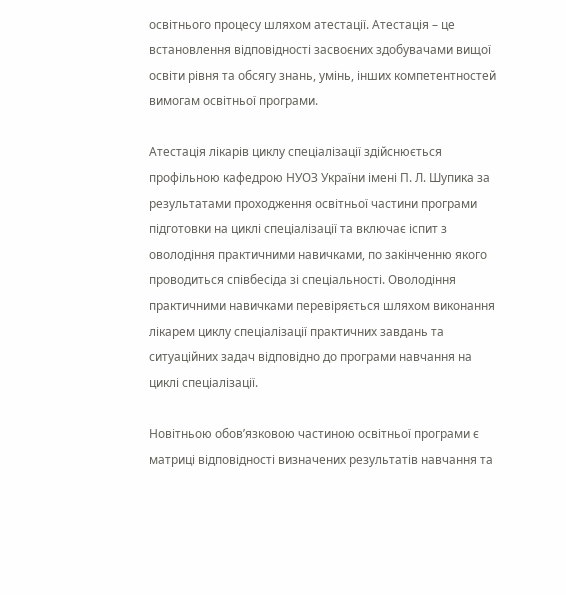освітнього процесу шляхом атестації. Атестація – це встановлення відповідності засвоєних здобувачами вищої освіти рівня та обсягу знань, умінь, інших компетентностей вимогам освітньої програми.

Атестація лікарів циклу спеціалізації здійснюється профільною кафедрою НУОЗ України імені П. Л. Шупика за результатами проходження освітньої частини програми підготовки на циклі спеціалізації та включає іспит з оволодіння практичними навичками, по закінченню якого проводиться співбесіда зі спеціальності. Оволодіння практичними навичками перевіряється шляхом виконання лікарем циклу спеціалізації практичних завдань та ситуаційних задач відповідно до програми навчання на циклі спеціалізації.

Новітньою обов’язковою частиною освітньої програми є матриці відповідності визначених результатів навчання та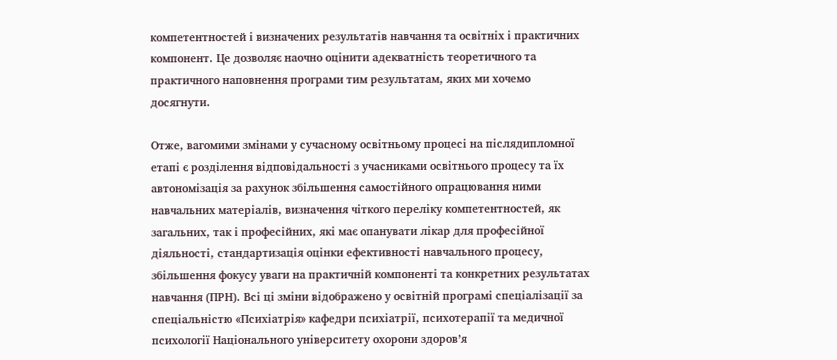компетентностей і визначених результатів навчання та освітніх і практичних компонент. Це дозволяє наочно оцінити адекватність теоретичного та практичного наповнення програми тим результатам, яких ми хочемо досягнути.

Отже, вагомими змінами у сучасному освітньому процесі на післядипломної етапі є розділення відповідальності з учасниками освітнього процесу та їх автономізація за рахунок збільшення самостійного опрацювання ними навчальних матеріалів, визначення чіткого переліку компетентностей, як загальних, так і професійних, які має опанувати лікар для професійної діяльності, стандартизація оцінки ефективності навчального процесу, збільшення фокусу уваги на практичній компоненті та конкретних результатах навчання (ПРН). Всі ці зміни відображено у освітній програмі спеціалізації за спеціальністю «Психіатрія» кафедри психіатрії, психотерапії та медичної психології Національного університету охорони здоров’я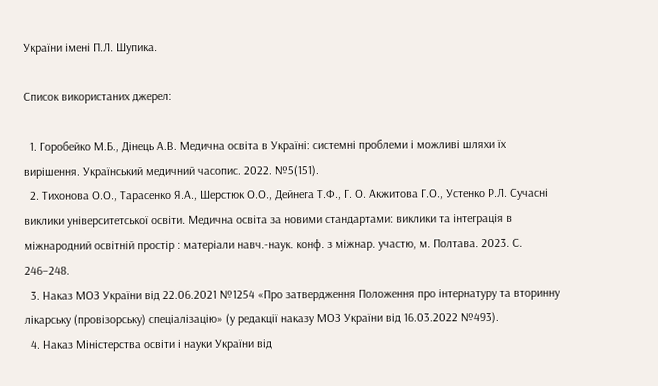України імені П.Л. Шупика.

Список використаних джерел:

  1. Горобейко М.Б., Дінець А.В. Медична освіта в Україні: системні проблеми і можливі шляхи їх вирішення. Український медичний часопис. 2022. №5(151).
  2. Тихонова О.О., Тарасенко Я.А., Шерстюк О.О., Дейнега Т.Ф., Г. О. Акжитова Г.О., Устенко Р.Л. Сучасні виклики університетської освіти. Медична освіта за новими стандартами: виклики та інтеграція в міжнародний освітній простір : матеріали навч.-наук. конф. з міжнар. участю, м. Полтава. 2023. С. 246–248.
  3. Наказ МОЗ України від 22.06.2021 №1254 «Про затвердження Положення про інтернатуру та вторинну лікарську (провізорську) спеціалізацію» (у редакції наказу МОЗ України від 16.03.2022 №493).
  4. Наказ Міністерства освіти і науки України від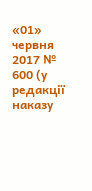«01» червня 2017 № 600 (у редакції наказу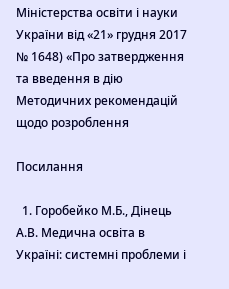Міністерства освіти і науки України від «21» грудня 2017 № 1648) «Про затвердження та введення в дію Методичних рекомендацій щодо розроблення

Посилання

  1. Горобейко М.Б., Дінець А.В. Медична освіта в Україні: системні проблеми і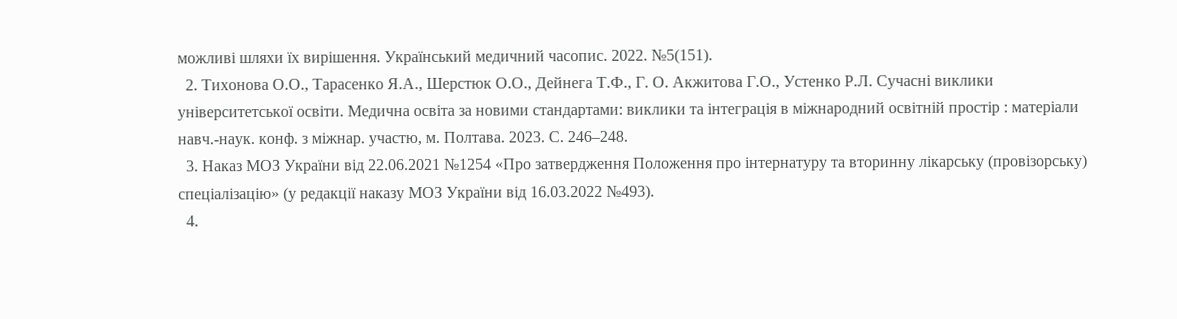можливі шляхи їх вирішення. Український медичний часопис. 2022. №5(151).
  2. Тихонова О.О., Тарасенко Я.А., Шерстюк О.О., Дейнега Т.Ф., Г. О. Акжитова Г.О., Устенко Р.Л. Сучасні виклики університетської освіти. Медична освіта за новими стандартами: виклики та інтеграція в міжнародний освітній простір : матеріали навч.-наук. конф. з міжнар. участю, м. Полтава. 2023. С. 246–248.
  3. Наказ МОЗ України від 22.06.2021 №1254 «Про затвердження Положення про інтернатуру та вторинну лікарську (провізорську) спеціалізацію» (у редакції наказу МОЗ України від 16.03.2022 №493).
  4.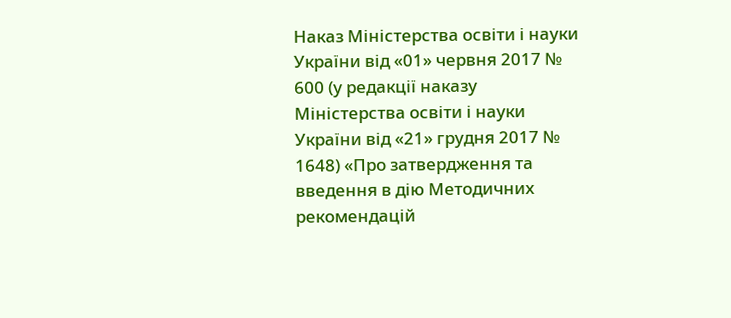Наказ Міністерства освіти і науки України від «01» червня 2017 № 600 (у редакції наказу Міністерства освіти і науки України від «21» грудня 2017 № 1648) «Про затвердження та введення в дію Методичних рекомендацій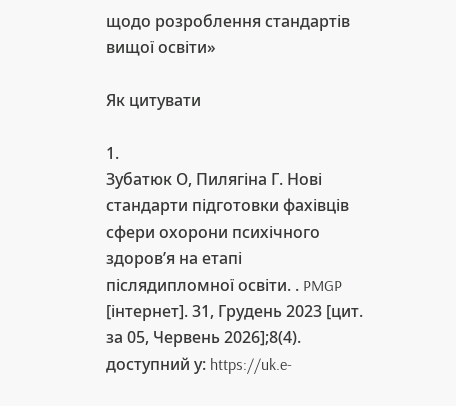щодо розроблення стандартів вищої освіти»

Як цитувати

1.
Зубатюк О, Пилягіна Г. Нові стандарти підготовки фахівців сфери охорони психічного здоров’я на етапі післядипломної освіти. . PMGP [інтернет]. 31, Грудень 2023 [цит. за 05, Червень 2026];8(4). доступний у: https://uk.e-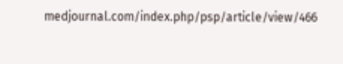medjournal.com/index.php/psp/article/view/466